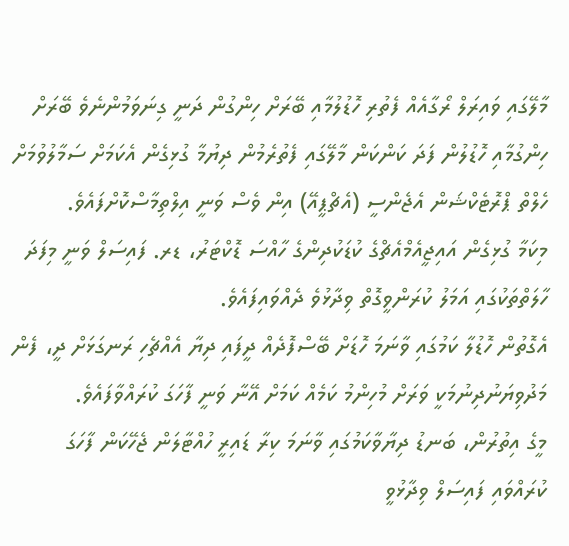މާލޭގައި ވައިރަލް ރޯގާއެއް ފެތުރި ހޮޑުލުމާއި ބޭރަށް ހިންގުން ދަނީ ގިނަވަމުންނެވެ ބޭރަށް ހިންގުމާއި ހޮޑުލުން ފަދަ ކަންކަން މާލޭގައި ފެތުރެމުން ދިޔުމާ ގުޅިގެން އެކަމަށް ސަމާލުވުމަށް ހެލްތް ޕްރޮޓެކްޝަން އެޖެންސީ (އެޗްޕީއޭ) އިން ވެސް ވަނީ އިލްތިމާސްކޮށްފައެވެ.
މިކަމާ ގުޅިގެން އައިޖީއެމްއެޗްގެ ކުޑަކުދިންގެ ހާއްސަ ޑޮކްޓަރު، ޑރ. ފައިސަލް ވަނީ މިފަދަ ހާލަތްތަކުގައި އަމަލު ކުރަންވީގޮތް ވިދާޅުވެ ދެއްވައިފައެވެ.
އެގޮތުން ހޮޑުލާ ކަމުގައި ވާނަމަ ހޮޑަށް ބޭސްފޮދެއް ދީފައި ދިޔާ އެއްޗެހި ރަނގަޅަށް ދީ، ފެން މަދުވިޔަނުދިނުމަކީ ވަރަށް މުހިންމު ކަމެއް ކަމަށް އޭނާ ވަނީ ފާހަގަ ކުރައްވާފައެވެ.
މީގެ އިތުރުން، ބަނޑު ދިޔާވާކަމުގައި ވާނަމަ ކިރާ ޑައިރީ ހުއްޓާލަން ޖެހޭކަން ފާހަގަ ކުރައްވައި ފައިސަލް ވިދާޅުވީ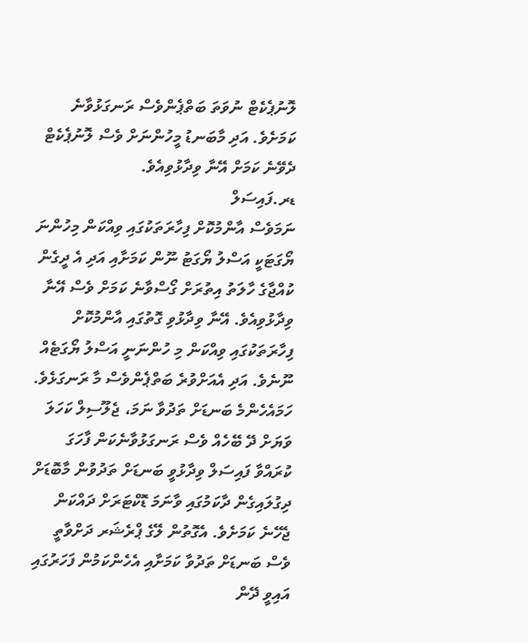ލޮނުޕެކެޓް ނުވަތަ ބަތްޕެންވެސް ރަނގަޅުވާނެ ކަމަށެވެ. އަދި މާބަނޑު މީހުންނަށް ވެސް ލޮނުޕެކެޓް ދެވޭނެ ކަމަށް އޭނާ ވިދާޅުވިއެވެ.
ޑރ.ފައިސަލް
ނަމަވެސް އާންމުކޮށް ފިހާރަތަކުގައި ވިއްކަން މިހުންނަ ޔޯގަޓަކީ އަސްލު ޔޯގަޓު ނޫން ކަމަށާއި އަދި އެ ދީގެން ކުއްޖާގެ ހާލަތު އިތުރަށް ގޯސްވާނެ ކަމަށް ވެސް އޭނާ ވިދާޅުވިއެވެ. އޭނާ ވިދާޅުވި ގޮތުގައި އާންމުކޮށް ފިހާރަތަކުގައި ވިއްކަން މި ހުންނަނީ އަސްލު ޔޯގަޓެއް ނޫނެވެ. އަދި އެއަށްވުރެ ބަތްޕެންވެސް މާ ރަނގަޅެވެ.
ހަމައެހެންމެ ބަނޑަށް ތަދުވާ ނަމަ، ޖެލޫސިލް ކަހަލަ ވަޔަށް ދޭ ބޭހެއް ވެސް ރަނގަޅުވާނެކަން ފާހަގަ ކުރައްވާ ފައިސަލް ވިދާޅުވީ ބަނޑަށް ތަދުވުން މާބޮޑަށް ދިގުލައިގެން ދާކަމުގައި ވާނަމަ ޑޮކްޓަރަށް ދައްކަން ޖެހޭނެ ކަމަށެވެ. އެގޮތުން ލޭގެ ޕްރެޝަރ ދަށްވާތީ ވެސް ބަނޑަށް ތަދުވާ ކަމަށާއި އެހެންކަމުން ފަހަރުގައި އައިވީ ދޭން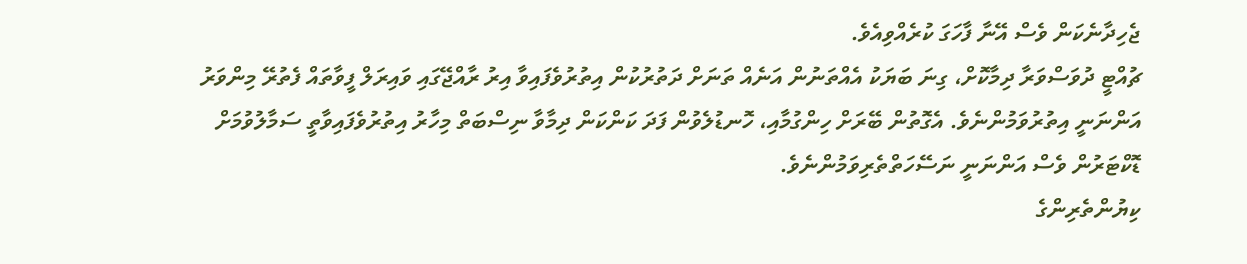ޖެހިދާނެކަން ވެސް އޭނާ ފާހަގަ ކުރެއްވިއެވެ.
ޗުއްޓީ ދުވަސްވަރާ ދިމާކޮށް، ގިނަ ބަޔަކު އެއްތަނުން އަނެއް ތަނަށް ދަތުރުކުން އިތުރުވެފައިވާ އިރު ރާއްޖޭގައި ވައިރަލް ފީވާތައް ފެތުރޭ މިންވަރު އަންނަނީ އިތުރުވަމުންނެވެ. އެގޮތުން ބޭރަށް ހިންގުމާއި، ހޮނޑުލެވުން ފަދަ ކަންކަން ދިމާވާ ނިސްބަތް މިހާރު އިތުރުވެފައިވާތީ ސަމާލުވުމަށް ޑޮކްޓަރުން ވެސް އަންނަނީ ނަސޭހަތްތެރިވަމުންނެވެ.
ކިޔުންތެރިންގެ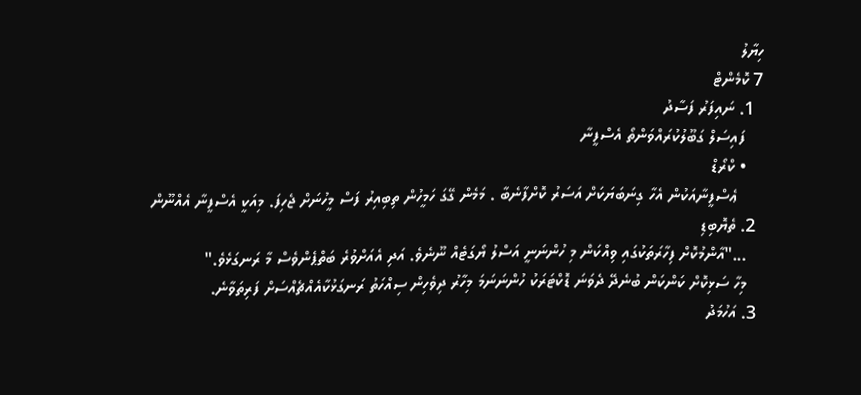ހިޔާލު
7 ކޮމެންޓް
  1. ނައިފަރު ފަސާދު
    ފައިސަލް ގަބޫލުކުރައްވަންތޯ އެސްފީނާ
    • ކްރޯޑް
      ޢެސްފީނާއަކުން އެހާ ގިނަބަޔަކަށް އަސަރު ކޮށްފާނެބާ . މަމެން ގޭގަ ހަމީހުން ތިބިއިރު ފަސް މީހުނަށް ޖެހިފަ. މިއަކީ އެސްފީނާ އެއްނޫން
  2. ތެޔޮބިޑި
    ..."އާންމުކޮށް ފިހާރަތަކުގައި ވިއްކަން މި ހުންނަނީ އަސްލު ޔޯގަޓެއް ނޫނެވެ. އަދި އެއަށްވުރެ ބަތްޕެންވެސް މާ ރަނގަޅެވެ."
    މިހާ ސަޅިކޮށް ކަންކަން ބުނެދޭ ދެވަނަ ޑޮކްޓަރަކު ހުންނަނަމަ މިހާރު ދިވެހިން ސިއްހަތު ރަނގަޅުކާއެއްޗެއްސަށް ފަރިތަވާނެ.
  3. އަހުމަދު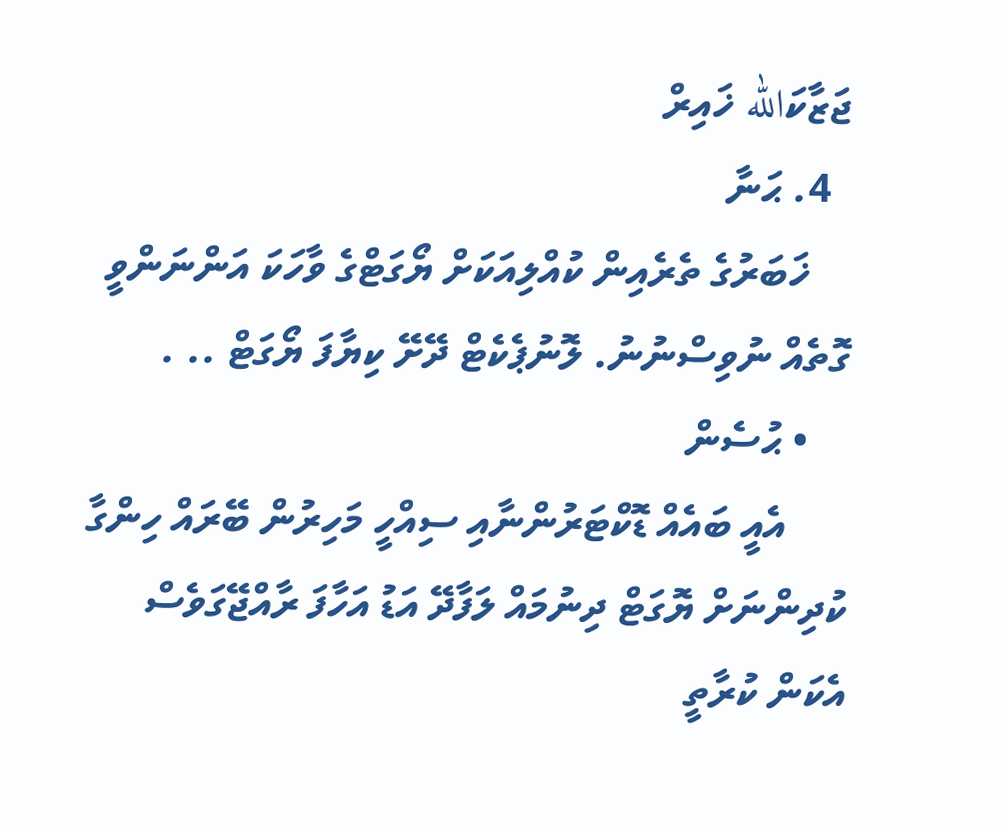ޖަޒާކަالله ޚައިރް
  4. ޙަނާ
    ޚަބަރުގެ ތެރެއިން ކުއްލިއަކަށް ޔޯގަޓްގެ ވާހަކަ އަންނަންވީ ގޮތެއް ނުވިސްނުނު. ލޮނުޕެކެޓް ދޭށޭ ކިޔާފަ ޔޯގަޓް .. .
    • ޙުސެން
      އެއީ ބައެއް ޑޮކްޓަރުންނާއި ސިއްހީ މަހިރުން ބޭރައް ހިންގާ ކުދިންނަށް ޔޮގަޓް ދިނުމައް ލަފާދޭ އަޑު އަހާފަ ރާއްޖޭގަވެސް އެކަން ކުރާތީ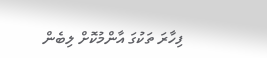ފިހާރަ ތަކުގަ އާންމުކޮށް ލިބެން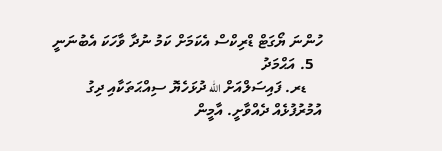ހުންނަ ޔޯގަޓް ޑްރިކްސް އެކަމަށް ކަމު ނުދާ ވާހަކަ އެބުނަނީ
  5. އަޙްމަދު
    ޑރ. ފައިސަލްއަށް الله ދުޅަހެޔޮ ސިއްޙަތަކާއި ދިގު އުމުރުފުޅެއް ދެއްވާށީ. އާމީން